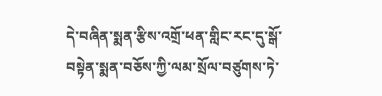དེ་བཞིན་སྨན་རྩིས་འགྲོ་ཕན་གླིང་རང་དུ་སྒོ་བསྟེན་སྨན་བཅོས་ཀྱི་ལམ་སྲོལ་བཙུགས་ཏེ་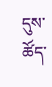དུས་ཚོད་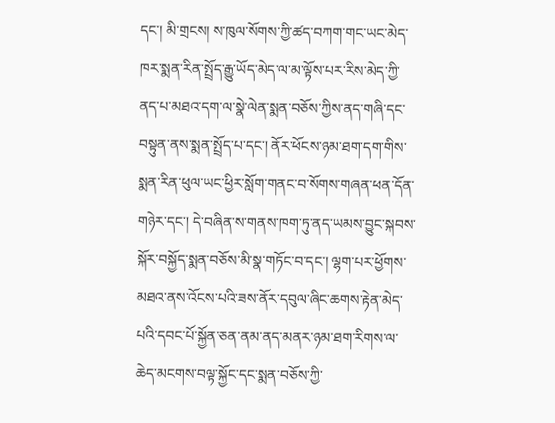དང་། མི་གྲངས། ས་ཁུལ་སོགས་ཀྱི་ཚད་བཀག་གང་ཡང་མེད་ཁར་སྨན་རིན་སྤྲོད་རྒྱུ་ཡོད་མེད་ལ་མ་ལྟོས་པར་རིས་མེད་ཀྱི་ནད་པ་མཐའ་དག་ལ་སྣེ་ལེན་སྨན་བཅོས་ཀྱིས་ནད་གཞི་དང་བསྟུན་ནས་སྨན་སྤྲོད་པ་དང་། ནོར་ཕོངས་ཉམ་ཐག་དག་གིས་སྨན་རིན་ཕུལ་ཡང་ཕྱིར་སློག་གནང་བ་སོགས་གཞན་ཕན་དོན་གཉེར་དང་། དེ་བཞིན་ས་གནས་ཁག་ཏུ་ནད་ཡམས་བྱུང་སྐབས་སྐོར་བསྐྱོད་སྨན་བཅོས་མི་སྣ་གཏོང་བ་དང་། ལྷག་པར་ཕྱོགས་མཐའ་ནས་འོངས་པའི་ཟས་ནོར་དབུལ་ཞིང་ཆགས་རྟེན་མེད་པའི་དབང་པོ་སྐྱོན་ཅན་ནམ་ནད་མནར་ཉམ་ཐག་རིགས་ལ་ཆེད་མངགས་བལྟ་སྐྱོང་དང་སྨན་བཅོས་ཀྱི་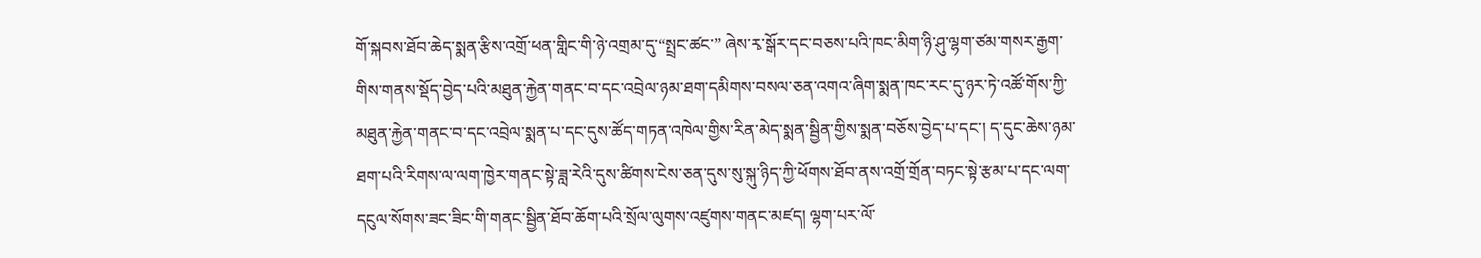གོ་སྐབས་ཐོབ་ཆེད་སྨན་རྩིས་འགྲོ་ཕན་གླིང་གི་ཉེ་འགྲམ་དུ་“སྤྲང་ཚང་” ཞེས་རྭ་སྒོར་དང་བཅས་པའི་ཁང་མིག་ཉི་ཤུ་ལྷག་ཙམ་གསར་རྒྱག་གིས་གནས་སྡོད་བྱེད་པའི་མཐུན་རྐྱེན་གནང་བ་དང་འབྲེལ་ཉམ་ཐག་དམིགས་བསལ་ཅན་འགའ་ཞིག་སྨན་ཁང་རང་དུ་ཉར་ཏེ་འཚོ་གོས་ཀྱི་མཐུན་རྐྱེན་གནང་བ་དང་འབྲེལ་སྨན་པ་དང་དུས་ཚོད་གཏན་འཁེལ་གྱིས་རིན་མེད་སྨན་སྦྱིན་གྱིས་སྨན་བཅོས་བྱེད་པ་དང་། ད་དུང་ཆེས་ཉམ་ཐག་པའི་རིགས་ལ་ལག་ཁྱེར་གནང་སྟེ་ཟླ་རེའི་དུས་ཚིགས་ངེས་ཅན་དུས་སུ་སྐུ་ཉིད་ཀྱི་ཕོགས་ཐོབ་ནས་འགྲོ་གྲོན་བཏང་སྟེ་རྩམ་པ་དང་ལག་དངུལ་སོགས་ཟང་ཟིང་གི་གནང་སྦྱིན་ཐོབ་ཆོག་པའི་སྲོལ་ལུགས་འཛུགས་གནང་མཛད། ལྷག་པར་ལོ་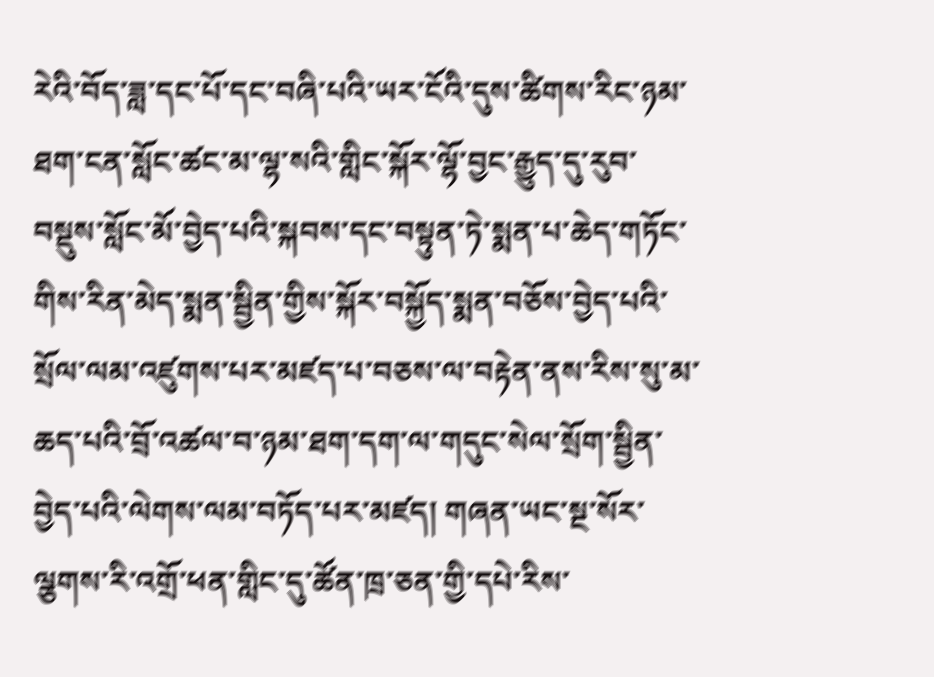རེའི་བོད་ཟླ་དང་པོ་དང་བཞི་པའི་ཡར་ངོའི་དུས་ཚིགས་རིང་ཉམ་ཐག་ངན་སློང་ཚང་མ་ལྷ་སའི་གླིང་སྐོར་ལྷོ་བྱང་རྒྱུད་དུ་རུབ་བསྡུས་སློང་མོ་བྱེད་པའི་སྐབས་དང་བསྟུན་ཏེ་སྨན་པ་ཆེད་གཏོང་གིས་རིན་མེད་སྨན་སྦྱིན་གྱིས་སྐོར་བསྐྱོད་སྨན་བཅོས་བྱེད་པའི་སྲོལ་ལམ་འཛུགས་པར་མཛད་པ་བཅས་ལ་བརྟེན་ནས་རིས་སུ་མ་ཆད་པའི་བྲོ་འཚལ་བ་ཉམ་ཐག་དག་ལ་གདུང་སེལ་སྲོག་སྦྱིན་བྱེད་པའི་ལེགས་ལམ་བཏོད་པར་མཛད། གཞན་ཡང་སྔ་སོར་ལྕགས་རི་འགྲོ་ཕན་གླིང་དུ་ཚོན་ཁྲ་ཅན་གྱི་དཔེ་རིས་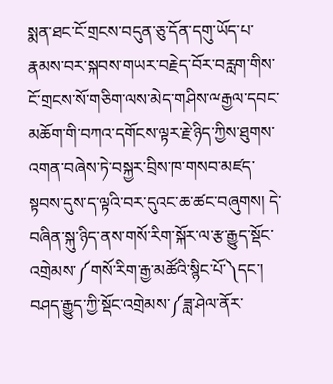སྨན་ཐང་ངོ་གྲངས་བདུན་ཅུ་དོན་དགུ་ཡོད་པ་རྣམས་བར་སྐབས་གཡར་བརྗེད་བོར་བརླག་གིས་ངོ་གྲངས་སོ་གཅིག་ལས་མེད་གཤིས་ྋརྒྱལ་དབང་མཆོག་གི་བཀའ་དགོངས་ལྟར་རྗེ་ཉིད་ཀྱིས་ཐུགས་འགན་བཞེས་ཏེ་བསྐྱར་བྲིས་ཁ་གསབ་མཛད་སྟབས་དུས་ད་ལྟའི་བར་དུའང་ཆ་ཚང་བཞུགས། དེ་བཞིན་སྐུ་ཉིད་ནས་གསོ་རིག་སྐོར་ལ་རྩ་རྒྱུད་སྡོང་འགྲེམས་༼གསོ་རིག་རྒྱ་མཚོའི་སྙིང་པོ་༽དང་། བཤད་རྒྱུད་ཀྱི་སྡོང་འགྲེམས་༼ཟླ་ཤེལ་ནོར་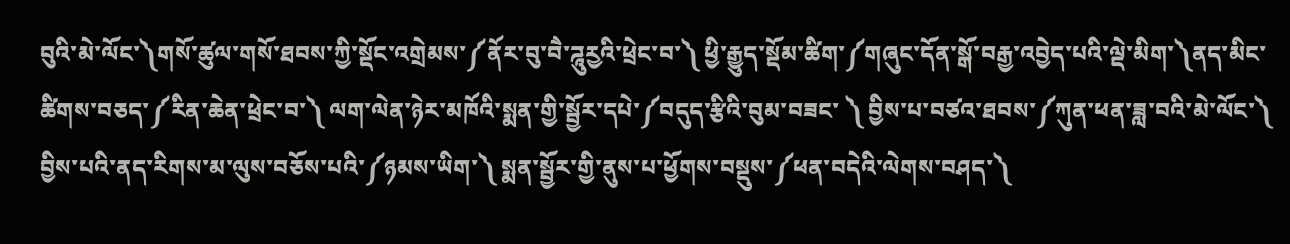བུའི་མེ་ལོང་༽གསོ་ཚུལ་གསོ་ཐབས་ཀྱི་སྡོང་འགྲེམས་༼ནོར་བུ་བཻ་ཌཱུརྱའི་ཕྲེང་བ་༽ ཕྱི་རྒྱུད་སྡོམ་ཚིག་༼གཞུང་དོན་སྒོ་བརྒྱ་འབྱེད་པའི་ལྡེ་མིག་༽ནད་མིང་ཚིགས་བཅད་༼རིན་ཆེན་ཕྲེང་བ་༽ ལག་ལེན་ཉེར་མཁོའི་སྨན་གྱི་སྦྱོར་དཔེ་༼བདུད་རྩིའི་བུམ་བཟང་ ༽ བྱིས་པ་བཙའ་ཐབས་༼ཀུན་ཕན་ཟླ་བའི་མེ་ལོང་༽ བྱིས་པའི་ནད་རིགས་མ་ལུས་བཅོས་པའི་༼ཉམས་ཡིག་༽ སྨན་སྦྱོར་གྱི་ནུས་པ་ཕྱོགས་བསྡུས་༼ཕན་བདེའི་ལེགས་བཤད་༽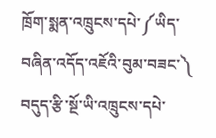ཁྲོག་སྨན་འཁྲུངས་དཔེ་༼ཡིད་བཞིན་འདོད་འཇོའི་བུམ་བཟང་༽ བདུད་རྩི་སྔོ་ཡི་འཁྲུངས་དཔེ་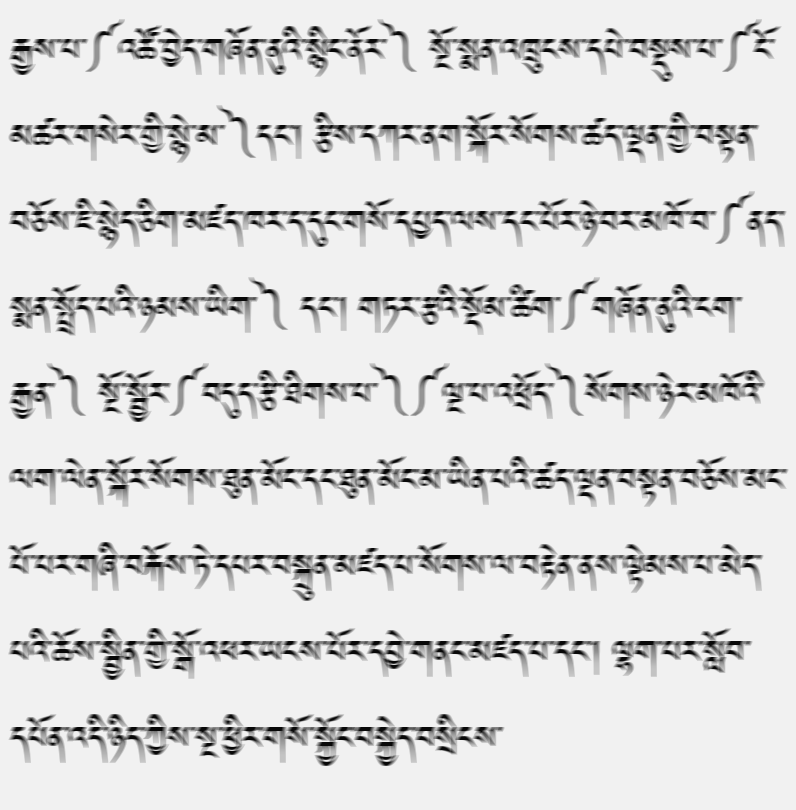རྒྱས་པ་༼འཚོ་བྱེད་གཞོན་ནུའི་སྙིང་ནོར་༽ སྔོ་སྨན་འཁྲུངས་དཔེ་བསྡུས་པ་༼ངོ་མཚར་གསེར་གྱི་སྙེ་མ་༽དང་། རྩིས་དཀར་ནག་སྐོར་སོགས་ཚད་ལྡན་གྱི་བསྟན་བཅོས་ཇི་སྙེད་ཅིག་མཛད་ཁར་ད་དུང་གསོ་དཔྱད་ལས་དང་པོར་ཉེ་བར་མཁོ་བ་༼ནད་སྨན་སྤྲོད་པའི་ཉམས་ཡིག་༽ དང་། གཏར་རྩའི་སྡོམ་ཚིག་༼གཞོན་ནུའི་ངག་རྒྱན་༽ སྔོ་སྦྱོར་༼བདུད་རྩི་ཐིགས་པ་༽༼ལྔ་པ་འཕྲོད་༽སོགས་ཉེར་མཁོའི་ལག་ལེན་སྐོར་སོགས་ཐུན་མོང་དང་ཐུན་མོང་མ་ཡིན་པའི་ཚད་ལྡན་བསྟན་བཅོས་མང་པོ་པར་གཞི་བརྐོས་ཏེ་དཔར་བསྐྲུན་མཛད་པ་སོགས་ལ་བརྟེན་ནས་ལྟེམས་པ་མེད་པའི་ཆོས་སྦྱིན་གྱི་སྒོ་འཕར་ཡངས་པོར་དབྱེ་གནང་མཛད་པ་དང་། ལྷག་པར་སློབ་དཔོན་འདི་ཉིད་ཀྱིས་སྔ་ཕྱིར་གསོ་སྐྱོང་བསྐྱེད་བསྲིངས་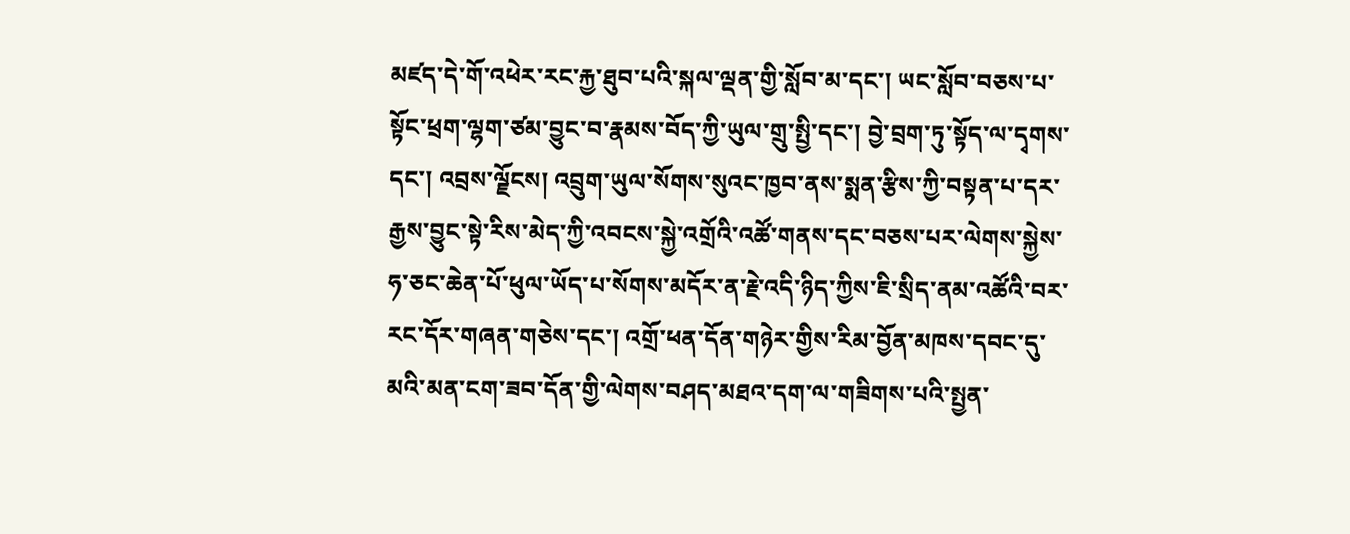མཛད་དེ་གོ་འཕེར་རང་རྐྱ་ཐུབ་པའི་སྐལ་ལྡན་གྱི་སློབ་མ་དང་། ཡང་སློབ་བཅས་པ་སྟོང་ཕྲག་ལྷག་ཙམ་བྱུང་བ་རྣམས་བོད་ཀྱི་ཡུལ་གྲུ་སྤྱི་དང་། བྱེ་བྲག་ཏུ་སྟོད་ལ་དྭགས་དང་། འབྲས་ལྗོངས། འབྲུག་ཡུལ་སོགས་སུའང་ཁྱབ་ནས་སྨན་རྩིས་ཀྱི་བསྟན་པ་དར་རྒྱས་བྱུང་སྟེ་རིས་མེད་ཀྱི་འབངས་སྐྱེ་འགྲོའི་འཚོ་གནས་དང་བཅས་པར་ལེགས་སྐྱེས་ཧ་ཅང་ཆེན་པོ་ཕུལ་ཡོད་པ་སོགས་མདོར་ན་རྗེ་འདི་ཉིད་ཀྱིས་ཇི་སྲིད་ནམ་འཚོའི་བར་རང་དོར་གཞན་གཅེས་དང་། འགྲོ་ཕན་དོན་གཉེར་གྱིས་རིམ་བྱོན་མཁས་དབང་དུ་མའི་མན་ངག་ཟབ་དོན་གྱི་ལེགས་བཤད་མཐའ་དག་ལ་གཟིགས་པའི་སྤྱན་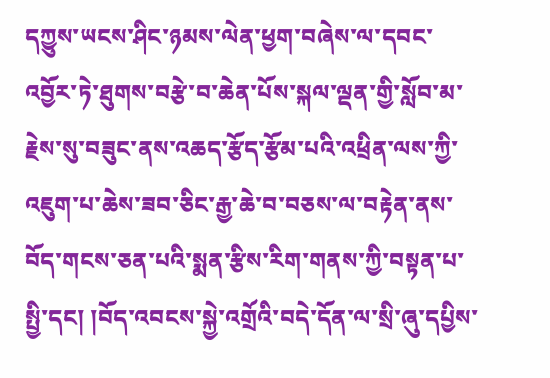དཀྱུས་ཡངས་ཤིང་ཉམས་ལེན་ཕྱག་བཞེས་ལ་དབང་འབྱོར་ཏེ་ཐུགས་བརྩེ་བ་ཆེན་པོས་སྐལ་ལྡན་གྱི་སློབ་མ་རྗེས་སུ་བཟུང་ནས་འཆད་རྩོད་རྩོམ་པའི་འཕྲིན་ལས་ཀྱི་འཇུག་པ་ཆེས་ཟབ་ཅིང་རྒྱ་ཆེ་བ་བཅས་ལ་བརྟེན་ནས་བོད་གངས་ཅན་པའི་སྨན་རྩིས་རིག་གནས་ཀྱི་བསྟན་པ་སྤྱི་དང། །བོད་འབངས་སྐྱེ་འགྲོའི་བདེ་དོན་ལ་སྲི་ཞུ་དཔྱིས་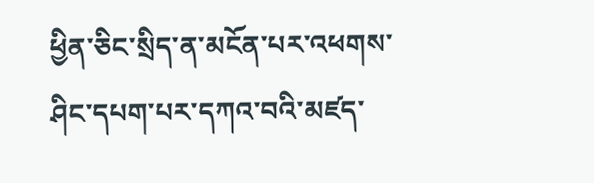ཕྱིན་ཅིང་སྲིད་ན་མངོན་པར་འཕགས་ཤིང་དཔག་པར་དཀའ་བའི་མཛད་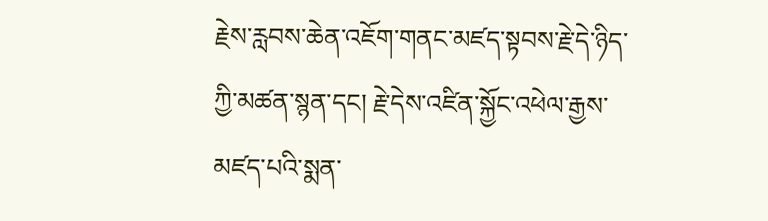རྗེས་རླབས་ཆེན་འཇོག་གནང་མཛད་སྟབས་རྗེ་དེ་ཉིད་ཀྱི་མཚན་སྙན་དང། རྗེ་དེས་འཛིན་སྐྱོང་འཕེལ་རྒྱས་མཛད་པའི་སྨན་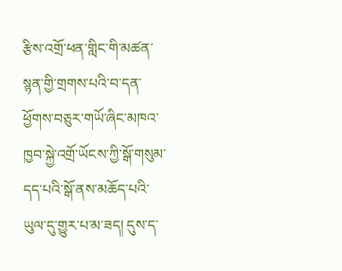རྩིས་འགྲོ་ཕན་གླིང་གི་མཚན་སྙན་གྱི་གྲགས་པའི་བ་དན་ཕྱོགས་བཅུར་གཡོ་ཞིང་མཁའ་ཁྱབ་སྐྱེ་འགྲོ་ཡོངས་ཀྱི་སྒོ་གསུམ་དད་པའི་སྒོ་ནས་མཆོད་པའི་ཡུལ་དུ་གྱུར་པ་མ་ཟད། དུས་ད་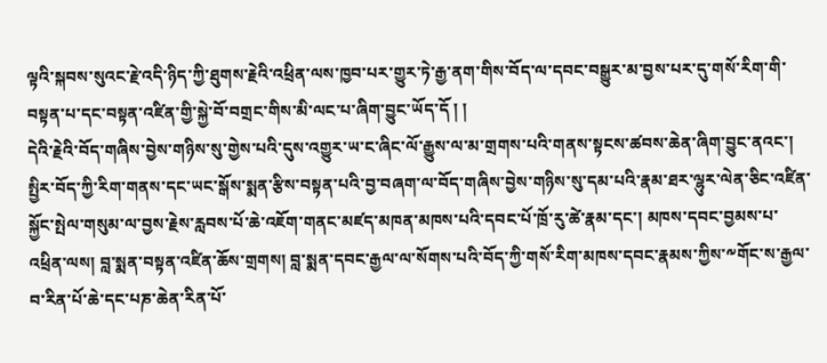ལྟའི་སྐབས་སུའང་རྗེ་འདི་ཉིད་ཀྱི་ཐུགས་རྗེའི་འཕྲིན་ལས་ཁྱབ་པར་གྱུར་ཏེ་རྒྱ་ནག་གིས་བོད་ལ་དབང་བསྒྱུར་མ་བྱས་པར་དུ་གསོ་རིག་གི་བསྟན་པ་དང་བསྟན་འཛིན་གྱི་སྐྱེ་བོ་བགྲང་གིས་མི་ལང་པ་ཞིག་བྱུང་ཡོད་དོ ། །
དེའི་རྗེའི་བོད་གཞིས་བྱེས་གཉིས་སུ་གྱེས་པའི་དུས་འགྱུར་ཡ་ང་ཞིང་ལོ་རྒྱུས་ལ་མ་གྲགས་པའི་གནས་སྟངས་ཚབས་ཆེན་ཞིག་བྱུང་ནའང་། སྤྱིར་བོད་ཀྱི་རིག་གནས་དང་ཡང་སྒོས་སྨན་རྩིས་བསྟན་པའི་བྱ་བཞག་ལ་བོད་གཞིས་བྱེས་གཉིས་སུ་དམ་པའི་རྣམ་ཐར་ལྷུར་ལེན་ཅིང་འཛིན་སྐྱོང་སྤེལ་གསུམ་ལ་བྱས་རྗེས་རླབས་པོ་ཆེ་འཇོག་གནང་མཛད་མཁན་མཁས་པའི་དབང་པོ་ཁྲོ་རུ་ཚེ་རྣམ་དང་། མཁས་དབང་བྱམས་པ་འཕྲིན་ལས། བླ་སྨན་བསྟན་འཛིན་ཆོས་གྲགས། བླ་སྨན་དབང་རྒྱལ་ལ་སོགས་པའི་བོད་ཀྱི་གསོ་རིག་མཁས་དབང་རྣམས་ཀྱིས་༸གོང་ས་རྒྱལ་བ་རིན་པོ་ཆེ་དང་པཎ་ཆེན་རིན་པོ་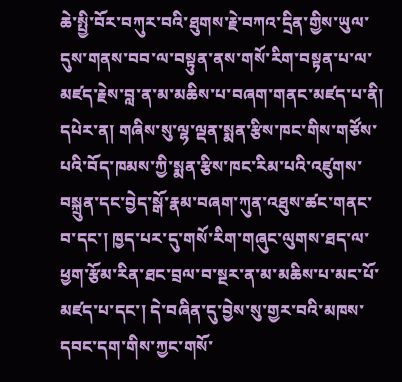ཆེ་སྤྱི་བོར་བཀུར་བའི་ཐུགས་རྗེ་བཀའ་དྲིན་གྱིས་ཡུལ་དུས་གནས་བབ་ལ་བསྟུན་ནས་གསོ་རིག་བསྟན་པ་ལ་མཛད་རྗེས་བླ་ན་མ་མཆིས་པ་བཞག་གནང་མཛད་པ་ནི། དཔེར་ན། གཞིས་སུ་ལྷ་ལྡན་སྨན་རྩིས་ཁང་གིས་གཙོས་པའི་བོད་ཁམས་ཀྱི་སྨན་རྩིས་ཁང་རིམ་པའི་འཛུགས་བསྐྲུན་དང་བྱེད་སྒོ་རྣམ་བཞག་ཀུན་འཐུས་ཚང་གནང་བ་དང་། ཁྱད་པར་དུ་གསོ་རིག་གཞུང་ལུགས་ཐད་ལ་ཕྱག་རྩོམ་རིན་ཐང་བྲལ་བ་སྔར་ན་མ་མཆིས་པ་མང་པོ་མཛད་པ་དང་། དེ་བཞིན་དུ་བྱེས་སུ་གྱར་བའི་མཁས་དབང་དག་གིས་ཀྱང་གསོ་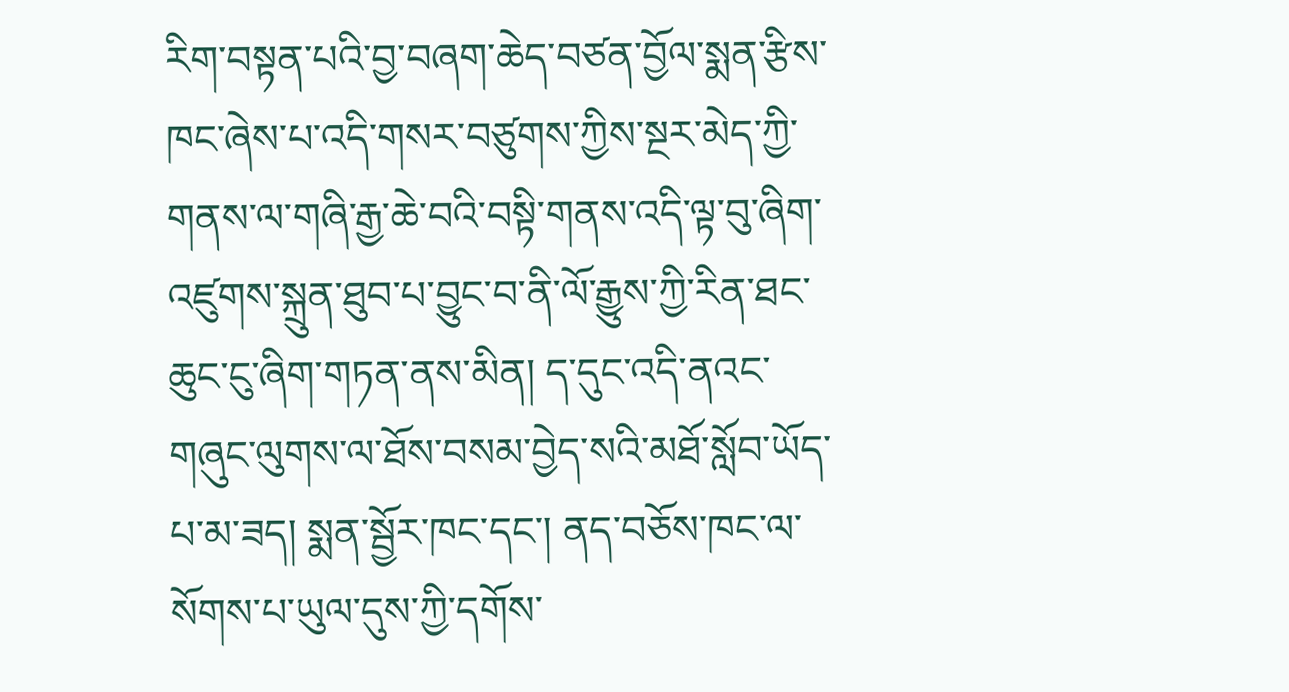རིག་བསྟན་པའི་བྱ་བཞག་ཆེད་བཙན་བྱོལ་སྨན་རྩིས་ཁང་ཞེས་པ་འདི་གསར་བཙུགས་ཀྱིས་སྔར་མེད་ཀྱི་གནས་ལ་གཞི་རྒྱ་ཆེ་བའི་བསྟི་གནས་འདི་ལྟ་བུ་ཞིག་འཛུགས་སྐྲུན་ཐུབ་པ་བྱུང་བ་ནི་ལོ་རྒྱུས་ཀྱི་རིན་ཐང་ཆུང་ངུ་ཞིག་གཏན་ནས་མིན། ད་དུང་འདི་ནའང་གཞུང་ལུགས་ལ་ཐོས་བསམ་བྱེད་སའི་མཐོ་སློབ་ཡོད་པ་མ་ཟད། སྨན་སྦྱོར་ཁང་དང་། ནད་བཅོས་ཁང་ལ་སོགས་པ་ཡུལ་དུས་ཀྱི་དགོས་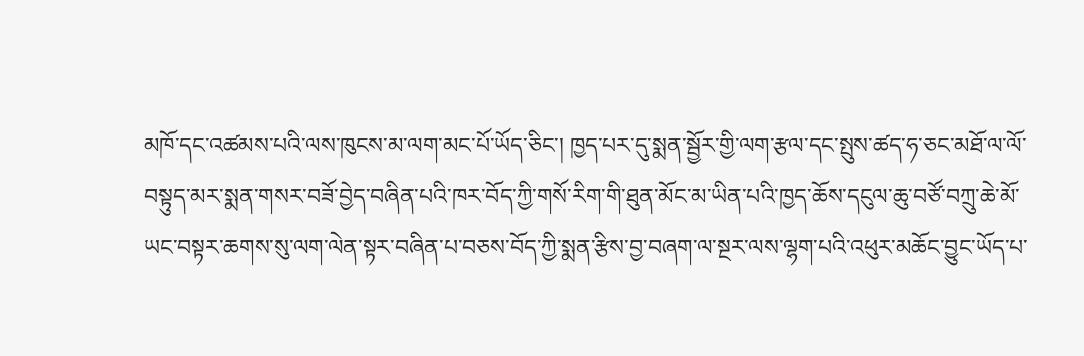མཁོ་དང་འཚམས་པའི་ལས་ཁུངས་མ་ལག་མང་པོ་ཡོད་ཅིང་། ཁྱད་པར་དུ་སྨན་སྦྱོར་གྱི་ལག་རྩལ་དང་སྤུས་ཚད་ཧ་ཅང་མཐོ་ལ་ལོ་བསྟུད་མར་སྨན་གསར་བཟོ་བྱེད་བཞིན་པའི་ཁར་བོད་ཀྱི་གསོ་རིག་གི་ཐུན་མོང་མ་ཡིན་པའི་ཁྱད་ཆོས་དངུལ་ཆུ་བཙོ་བཀྲུ་ཆེ་མོ་ཡང་བསྟར་ཆགས་སུ་ལག་ལེན་སྟར་བཞིན་པ་བཅས་བོད་ཀྱི་སྨན་རྩིས་བྱ་བཞག་ལ་སྔར་ལས་ལྷག་པའི་འཕུར་མཆོང་བྱུང་ཡོད་པ་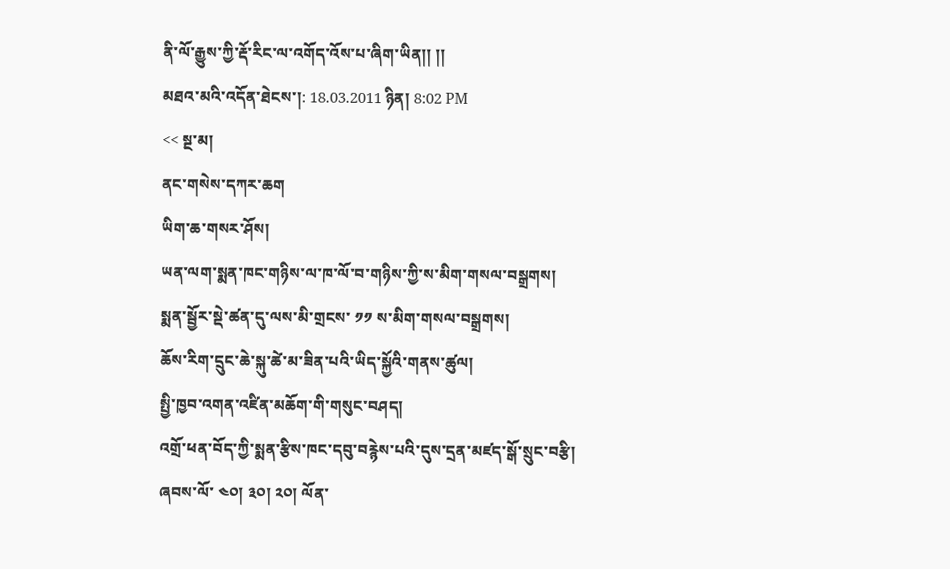ནི་ལོ་རྒྱུས་ཀྱི་རྡོ་རིང་ལ་འགོད་འོས་པ་ཞིག་ཡིན།། །།
མཐའ་མའི་འདོན་ཐེངས་།: 18.03.2011 ཉིན། 8:02 PM
<< སྔ་མ།
ནང་གསེས་དཀར་ཆག
ཡིག་ཆ་གསར་ཤོས།
ཡན་ལག་སྨན་ཁང་གཉིས་ལ་ཁ་ལོ་བ་གཉིས་ཀྱི་ས་མིག་གསལ་བསྒྲགས།
སྨན་སྦྱོར་སྡེ་ཚན་དུ་ལས་མི་གྲངས་ ༡༡ ས་མིག་གསལ་བསྒྲགས།
ཆོས་རིག་དྲུང་ཆེ་སྐུ་ཚེ་མ་ཟིན་པའི་ཡིད་སྐྱོའི་གནས་ཚུལ།
སྤྱི་ཁྱབ་འགན་འཛིན་མཆོག་གི་གསུང་བཤད།
འགྲོ་ཕན་བོད་ཀྱི་སྨན་རྩིས་ཁང་དབུ་བརྙེས་པའི་དུས་དྲན་མཛད་སྒོ་སྲུང་བརྩི།
ཞབས་ལོ་ ༤༠། ༣༠། ༢༠། ལོན་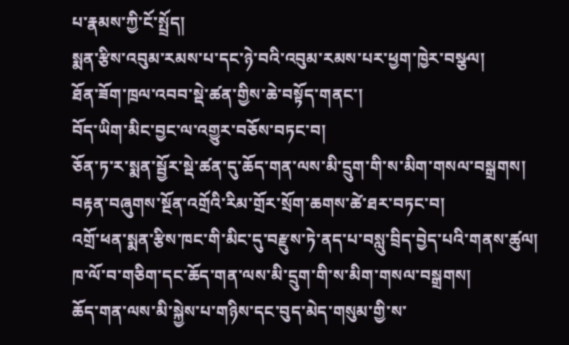པ་རྣམས་ཀྱི་ངོ་སྤྲོད།
སྨན་རྩིས་འབུམ་རམས་པ་དང་ཉེ་བའི་འབུམ་རམས་པར་ཕྱག་ཁྱེར་བསྩལ།
ཐོན་ཟོག་ཁྲལ་འབབ་སྡེ་ཚན་གྱིས་ཆེ་བསྟོད་གནང་།
བོད་ཡིག་མིང་བྱང་ལ་འགྱུར་བཅོས་བཏང་བ།
ཅོན་ཏ་ར་སྨན་སྦྱོར་སྡེ་ཚན་དུ་ཆོད་གན་ལས་མི་དྲུག་གི་ས་མིག་གསལ་བསྒྲགས།
བརྟན་བཞུགས་སྔོན་འགྲོའི་རིམ་གྲོར་སྲོག་ཆགས་ཚེ་ཐར་བཏང་བ།
འགྲོ་ཕན་སྨན་རྩིས་ཁང་གི་མིང་དུ་བརྫུས་ཏེ་ནད་པ་བསླུ་བྲིད་བྱེད་པའི་གནས་ཚུལ།
ཁ་ལོ་བ་གཅིག་དང་ཆོད་གན་ལས་མི་དྲུག་གི་ས་མིག་གསལ་བསྒྲགས།
ཆོད་གན་ལས་མི་སྐྱེས་པ་གཉིས་དང་བུད་མེད་གསུམ་གྱི་ས་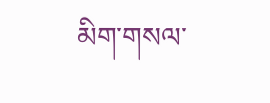མིག་གསལ་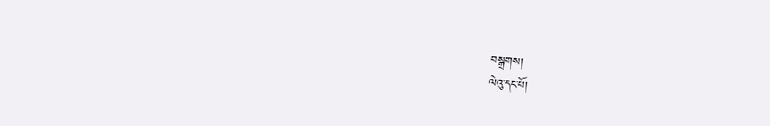བསྒྲགས།
ལེའུ་དང་པོ།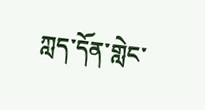ཀླད་དོན་གླེང་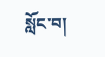སློང་བ།